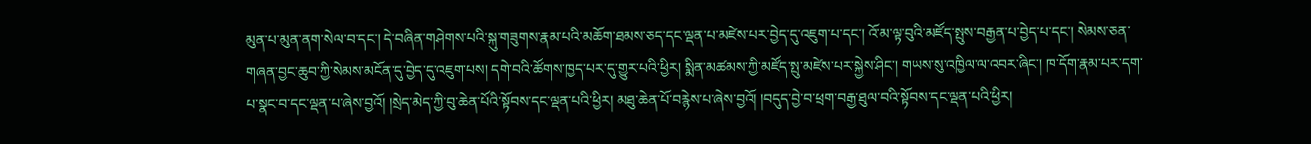མུན་པ་མུན་ནག་སེལ་བ་དང་། དེ་བཞིན་གཤེགས་པའི་སྐུ་གཟུགས་རྣམ་པའི་མཆོག་ཐམས་ཅད་དང་ལྡན་པ་མཛེས་པར་བྱེད་དུ་འཇུག་པ་དང་། འོ་མ་ལྟ་བུའི་མཛོད་སྤུས་བརྒྱན་པ་བྱེད་པ་དང་། སེམས་ཅན་གཞན་བྱང་ཆུབ་ཀྱི་སེམས་མངོན་དུ་བྱེད་དུ་འཇུག་པས། དགེ་བའི་ཚོགས་ཁྱད་པར་དུ་གྱུར་པའི་ཕྱིར། སྨིན་མཚམས་ཀྱི་མཛོད་སྤུ་མཛེས་པར་སྐྱེས་ཤིང་། གཡས་སུ་འཁྱིལ་ལ་འབར་ཞིང་། ཁ་དོག་རྣམ་པར་དག་པ་སྣང་བ་དང་ལྡན་པ་ཞེས་བྱའོ། །སྲེད་མེད་ཀྱི་བུ་ཆེན་པོའི་སྟོབས་དང་ལྡན་པའི་ཕྱིར། མཐུ་ཆེན་པོ་བརྙེས་པ་ཞེས་བྱའོ། །བདུད་བྱེ་བ་ཕྲག་བརྒྱ་ཐུལ་བའི་སྟོབས་དང་ལྡན་པའི་ཕྱིར།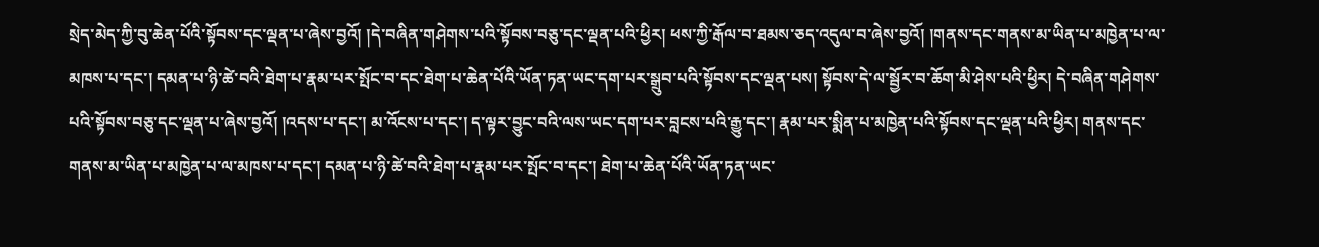སྲེད་མེད་ཀྱི་བུ་ཆེན་པོའི་སྟོབས་དང་ལྡན་པ་ཞེས་བྱའོ། །དེ་བཞིན་གཤེགས་པའི་སྟོབས་བཅུ་དང་ལྡན་པའི་ཕྱིར། ཕས་ཀྱི་རྒོལ་བ་ཐམས་ཅད་འདུལ་བ་ཞེས་བྱའོ། །གནས་དང་གནས་མ་ཡིན་པ་མཁྱེན་པ་ལ་མཁས་པ་དང་། དམན་པ་ཉི་ཚེ་བའི་ཐེག་པ་རྣམ་པར་སྤོང་བ་དང་ཐེག་པ་ཆེན་པོའི་ཡོན་ཏན་ཡང་དག་པར་སྒྲུབ་པའི་སྟོབས་དང་ལྡན་པས། སྟོབས་དེ་ལ་སྦྱོར་བ་ཆོག་མི་ཤེས་པའི་ཕྱིར། དེ་བཞིན་གཤེགས་པའི་སྟོབས་བཅུ་དང་ལྡན་པ་ཞེས་བྱའོ། །འདས་པ་དང་། མ་འོངས་པ་དང་། ད་ལྟར་བྱུང་བའི་ལས་ཡང་དག་པར་བླངས་པའི་རྒྱུ་དང་། རྣམ་པར་སྨིན་པ་མཁྱེན་པའི་སྟོབས་དང་ལྡན་པའི་ཕྱིར། གནས་དང་གནས་མ་ཡིན་པ་མཁྱེན་པ་ལ་མཁས་པ་དང་། དམན་པ་ཉི་ཚེ་བའི་ཐེག་པ་རྣམ་པར་སྤོང་བ་དང་། ཐེག་པ་ཆེན་པོའི་ཡོན་ཏན་ཡང་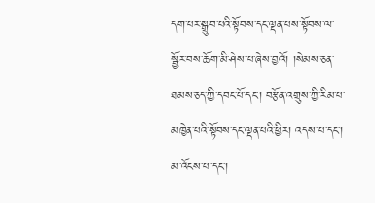དག་པར་སྒྲུབ་པའི་སྟོབས་དང་ལྡན་པས་སྟོབས་ལ་སྦྱོར་བས་ཆོག་མི་ཤེས་པ་ཞེས་བྱའོ། །སེམས་ཅན་ཐམས་ཅད་ཀྱི་དབང་པོ་དང་། བརྩོན་འགྲུས་ཀྱི་རིམ་པ་མཁྱེན་པའི་སྟོབས་དང་ལྡན་པའི་ཕྱིར། འདས་པ་དང་། མ་འོངས་པ་དང་།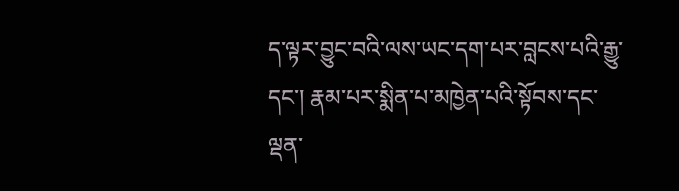ད་ལྟར་བྱུང་བའི་ལས་ཡང་དག་པར་བླངས་པའི་རྒྱུ་དང་། རྣམ་པར་སྨིན་པ་མཁྱེན་པའི་སྟོབས་དང་ལྡན་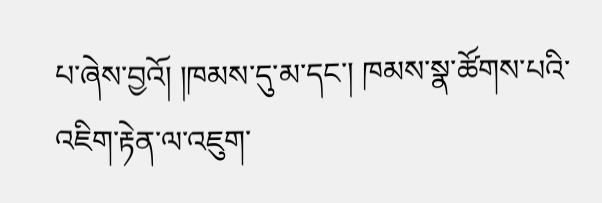པ་ཞེས་བྱའོ། །ཁམས་དུ་མ་དང་། ཁམས་སྣ་ཚོགས་པའི་འཇིག་རྟེན་ལ་འཇུག་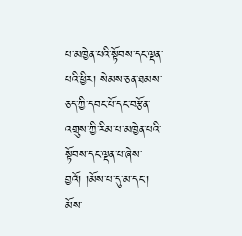པ་མཁྱེན་པའི་སྟོབས་དང་ལྡན་པའི་ཕྱིར། སེམས་ཅན་ཐམས་ཅད་ཀྱི་དབང་པོ་དང་བརྩོན་འགྲུས་ཀྱི་རིམ་པ་མཁྱེན་པའི་སྟོབས་དང་ལྡན་པ་ཞེས་བྱའོ། །མོས་པ་དུ་མ་དང་། མོས་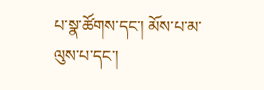པ་སྣ་ཚོགས་དང་། མོས་པ་མ་ལུས་པ་དང་།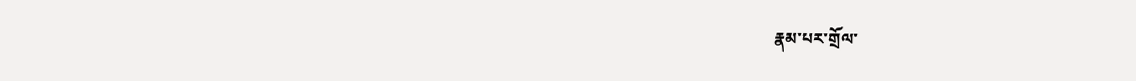རྣམ་པར་གྲོལ་